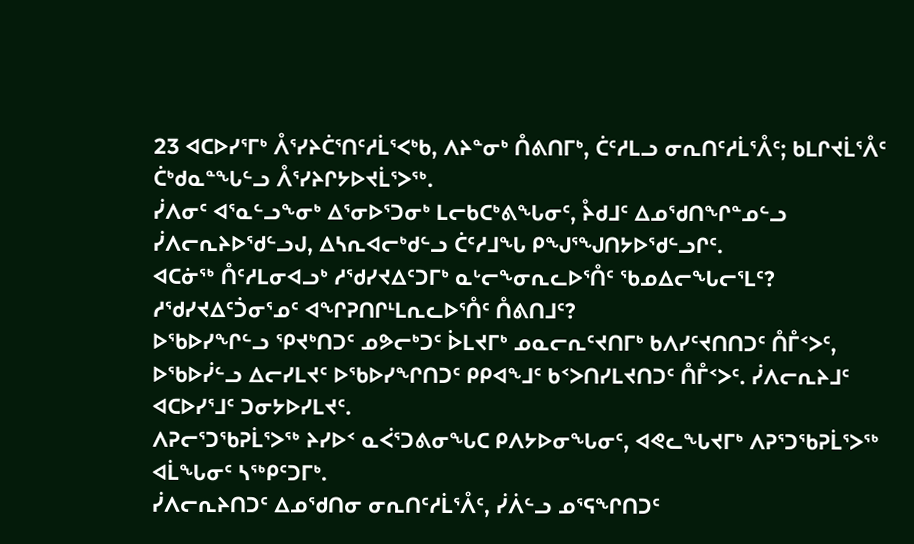23 ᐊᑕᐅᓯᕐᒥᒃ ᐰᕐᓯᔨᑖᕐᑎᑦᓱᒫᕐᐸᒃᑲ, ᐱᔨᓐᓂᒃ ᑍᕕᑎᒥᒃ, ᑖᑦᓱᒪᓗ ᓂᕆᑎᑦᓱᒫᕐᐰᑦ; ᑲᒪᒋᔪᒫᕐᐰᑦ ᑖᒃᑯᓇᓐᖓᓪᓗ ᐰᕐᓯᔨᒋᔭᐅᔪᒫᕐᐳᖅ.
ᓰᐱᓂᑦ ᐊᕐᓇᓪᓗᖕᓂᒃ ᐃᕐᓂᐅᕐᑐᓂᒃ ᒪᓕᑲᑕᒃᕕᖓᓂᑦ, ᔧᑯᒧᑦ ᐃᓄᖁᑎᖏᓐᓄᓪᓗ ᓰᐱᓕᕆᔨᐅᖁᓪᓗᒍ, ᐃᓴᕆᐊᓕᒃᑯᓪᓗ ᑖᑦᓱᒧᖓ ᑭᖑᕐᖑᑎᔭᐅᖁᓪᓗᒋᑦ.
ᐊᑕᓃᖅ ᑍᑦᓱᒪᓂᐊᓗᒃ ᓱᖁᓯᔪᐃᑦᑐᒥᒃ ᓇᒡᓕᖕᓂᕆᓚᐅᕐᑍᑦ ᖃᓄᐃᓕᖓᓕᕐᒪᑦ? ᓱᖁᓯᔪᐃᑦᑑᓂᕐᓄᑦ ᐊᖏᕈᑎᒋᒻᒪᕆᓚᐅᕐᑍᑦ ᑍᕕᑎᒧᑦ?
ᐅᖃᐅᓯᖏᓪᓗ ᕿᔪᒃᑎᑐᑦ ᓄᕗᓕᒃᑐᑦ ᐆᒪᔪᒥᒃ ᓄᓇᓕᕆᑦᔪᑎᒥᒃ ᑲᐱᓯᑦᔪᑎᑎᑐᑦ ᑍᒤᑉᐳᑦ, ᐅᖃᐅᓰᓪᓗ ᐃᓕᓯᒪᔪᑦ ᐅᖃᐅᓯᖏᑎᑐᑦ ᑭᑭᐊᖕᒧᑦ ᑲᑉᐳᑎᓯᒪᔪᑎᑐᑦ ᑍᒤᑉᐳᑦ. ᓰᐱᓕᕆᔨᒧᑦ ᐊᑕᐅᓯᕐᒧᑦ ᑐᓂᔭᐅᓯᒪᔪᑦ.
ᐱᕈᓕᕐᑐᖃᕈᒫᕐᐳᖅ ᔨᓯᐅᑉ ᓇᐹᕐᑐᕕᓂᖓᑕ ᑭᐱᔭᐅᓂᖓᓂᑦ, ᐊᕙᓚᖓᔪᒥᒃ ᐱᕈᕐᑐᖃᕈᒫᕐᐳᖅ ᐊᒫᖓᓂᑦ ᓴᖅᑭᑦᑐᒥᒃ.
ᓰᐱᓕᕆᔨᑎᑐᑦ ᐃᓄᖁᑎᓂ ᓂᕆᑎᑦᓱᒫᕐᐰᑦ, ᓰᐲᓪᓗ ᓄᕐᕋᖏᑎᑐᑦ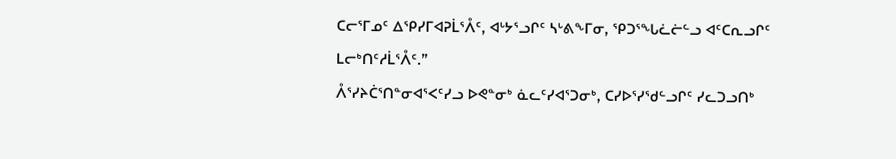ᑕᓕᕐᒥᓄᑦ ᐃᕿᓯᒥᐊᕈᒫᕐᐰᑦ, ᐊᒡᔭᕐᓗᒋᑦ ᓴᒡᕕᖕᒥᓂ, ᕿᑐᕐᖓᓛᓖᓪᓗ ᐊᑦᑕᕆᓗᒋᑦ ᒪᓕᒃᑎᑦᓱᒫᕐᐰᑦ.”
ᐰᕐᓯᔨᑖᕐᑎᓐᓂᐊᕐᐸᑦᓯᓗ ᐅᕙᓐᓂᒃ ᓈᓚᑦᓯᐊᕐᑐᓂᒃ, ᑕᓯᐅᕐᓯᖁᓪᓗᒋᑦ ᓯᓚᑐᓗᑎᒃ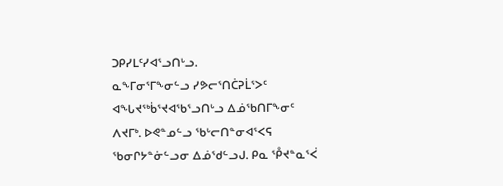ᑐᑭᓯᒪᑦᓯᐊᕐᓗᑎᒡᓗ.
ᓇᖕᒥᓂᕐᒥᖕᓂᓪᓗ ᓯᕗᓕᕐᑎᑖᕈᒫᕐᐳᑦ ᐊᖓᔪᖅᑳᕐᔪᐊᖃᕐᓗᑎᒡᓗ ᐃᓅᖃᑎᒥᖕᓂᑦ ᐱᔪᒥᒃ. ᐅᕙᓐᓄᓪᓗ ᖃᒡᓕᑎᓐᓂᐊᕐᐸᕋ ᖃᓂᒋᔭᓐᓃᓪᓗᓂ ᐃᓅᖁᓪᓗᒍ. ᑭᓇ ᕾᔪᓐᓇᕐᐹ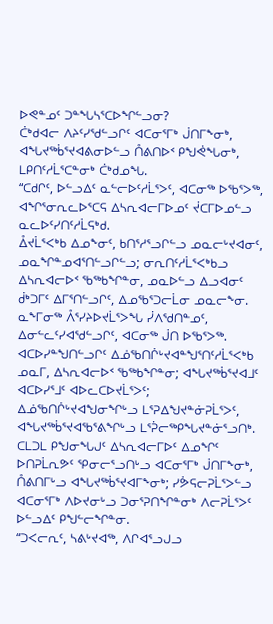ᐅᕙᓐᓄᑦ ᑐᓐᖓᓴᕐᑕᐅᖏᓪᓗᓂ?
ᑖᒃᑯᐊᓕ ᐱᔨᑦᓯᖁᓪᓗᒋᑦ ᐊᑕᓂᕐᒥᒃ ᒎᑎᒥᖕᓂᒃ, ᐊᖓᔪᖅᑳᕐᔪᐊᕕᓂᐅᓪᓗ ᑍᕕᑎᐅᑉ ᑭᖑᕚᖓᓂᒃ, ᒪᑭᑎᑦᓱᒫᕐᑕᓐᓂᒃ ᑖᒃᑯᓄᖓ.
“ᑕᑯᒋᑦ, ᐅᓪᓗᐃᑦ ᓇᓪᓕᐅᑦᓱᒫᕐᐳᑦ, ᐊᑕᓂᖅ ᐅᖃᕐᐳᖅ, ᐊᖏᕐᓂᕆᓚᐅᕐᑕᕋ ᐃᓴᕆᐊᓕᒥᐅᓄᑦ ᔫᑕᒥᐅᓄᓪᓗ ᓇᓚᐅᑦᓯᑎᑦᓱᒫᕋᒃᑯ.
ᐂᔪᒫᕐᐸᒃᑲ ᐃᓄᖕᓂᑦ, ᑲᑎᕐᓱᕐᓗᒋᓪᓗ ᓄᓇᓕᒡᔪᐊᓂᑦ, ᓄᓇᖏᓐᓄᐊᕐᑎᓪᓗᒋᓪᓗ; ᓂᕆᑎᑦᓱᒫᕐᐸᒃᑲᓗ ᐃᓴᕆᐊᓕᐅᑉ ᖃᖅᑲᖏᓐᓂ, ᓄᓇᐅᓪᓗ ᐃᓗᐊᓂᑦ ᑰᒃᑐᒥᑦ ᐃᒥᕐᑎᓪᓗᒋᑦ, ᐃᓄᖃᕐᑐᓕᒫᓂ ᓄᓇᓕᖕᓂ.
ᓇᖕᒥᓂᖅ ᐰᕐᓯᔨᐅᔪᒫᕐᐳᖓ ᓰᐱᖁᑎᓐᓄᑦ, ᐃᓂᓪᓚᑦᓯᐊᖁᓪᓗᒋᑦ, ᐊᑕᓂᖅ ᒎᑎ ᐅᖃᕐᐳᖅ.
ᐊᑕᐅᓯᓐᖑᑎᓪᓗᒋᑦ ᐃᓅᖃᑎᒌᒡᔪᐊᓐᖑᕐᑎᑦᓱᒫᕐᐸᒃᑲ ᓄᓇᒥ, ᐃᓴᕆᐊᓕᐅᑉ ᖃᖅᑲᖏᓐᓂ; ᐊᖓᔪᖅᑳᕐᔪᐊᒧᑦ ᐊᑕᐅᓯᕐᒧᑦ ᐊᐅᓚᑕᐅᔪᒫᕐᐳᑦ; ᐃᓅᖃᑎᒌᒡᔪᐊᖑᓂᖏᒡᓗ ᒪᕐᕈᐃᖑᔪᓐᓃᕈᒫᕐᐳᑦ, ᐊᖓᔪᖅᑳᕐᔪᐊᖃᕐᕕᖏᒡᓗ ᒪᕐᕉᓕᖅᑭᖓᔪᓐᓃᕐᓗᑎᒃ.
ᑕᒪᑐᒪ ᑭᖑᓂᖓᒍᑦ ᐃᓴᕆᐊᓕᒥᐅᑦ ᐃᓄᖏᑦ ᐅᑎᕈᒫᕆᕗᑦ ᕿᓂᓕᕐᓗᑎᒡᓗ ᐊᑕᓂᕐᒥᒃ ᒎᑎᒥᖕᓂᒃ, ᑍᕕᑎᒥᒡᓗ ᐊᖓᔪᖅᑳᕐᔪᐊᒥᖕᓂᒃ; ᓯᕘᕋᓕᕈᒫᕐᐳᓪᓗ ᐊᑕᓂᕐᒥᒃ ᐱᐅᔪᓂᒡᓗ ᑐᓂᕐᕈᑎᖏᓐᓂᒃ ᐱᓕᕈᒫᕐᐳᑦ ᐅᓪᓗᐃᑦ ᑭᖑᓪᓕᖏᓐᓂ.
“ᑐᐸᓕᕆᑦ, ᓴᕕᒡᔪᐊᖅ, ᐱᒋᐊᕐᓗᒍᓗ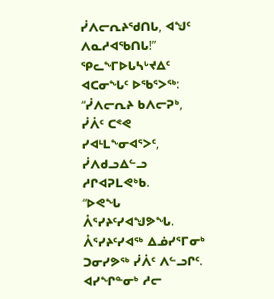ᓰᐱᓕᕆᔨᖁᑎᒐ, ᐊᖑᑦ ᐱᓇᓱᐊᖃᑎᒐ!” ᕿᓚᖕᒥᐅᒐᓴᒡᔪᐃᑦ ᐊᑕᓂᖓᑦ ᐅᖃᕐᐳᖅ: “ᓰᐱᓕᕆᔨ ᑲᐱᓕᕈᒃ, ᓰᐲᑦ ᑕᕝᕙ ᓯᐊᒻᒪᖕᓂᐊᕐᐳᑦ, ᓰᐱᑯᓗᐃᓪᓗ ᓱᒋᐊᕈᒪᕙᒃᑲ.
“ᐅᕙᖓ ᐰᕐᓯᔨᑦᓯᐊᖑᕗᖓ. ᐰᕐᓯᔨᑦᓯᐊᖅ ᐃᓅᓯᕐᒥᓂᒃ ᑐᓂᓯᕗᖅ ᓰᐲᑦ ᐱᓪᓗᒋᑦ.
ᐊᓯᖏᓐᓂᒃ ᓱᓕ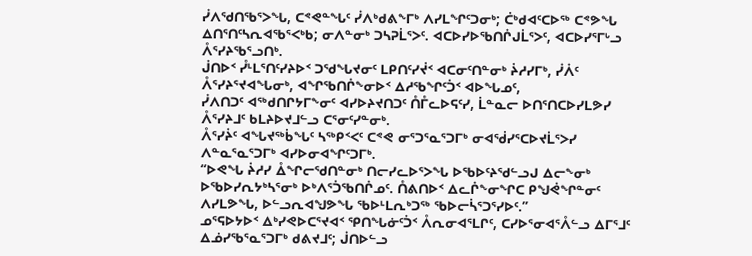ᓰᐱᖁᑎᖃᕐᐳᖓ, ᑕᕝᕙᓐᖓᑦ ᓰᐱᒃᑯᕕᖕᒥᒃ ᐱᓯᒪᖏᑦᑐᓂᒃ; ᑖᒃᑯᐊᑦᑕᐅᖅ ᑕᕝᕗᖓ ᐃᑎᕐᑎᑦᓴᕆᐊᖃᕐᐸᒃᑲ; ᓂᐱᓐᓂᒃ ᑐᓴᕈᒫᕐᐳᑦ. ᐊᑕᐅᓯᐅᖃᑎᒌᒍᒫᕐᐳᑦ, ᐊᑕᐅᓯᕐᒥᒡᓗ ᐰᕐᓯᔨᖃᕐᓗᑎᒃ.
ᒎᑎᐅᑉ ᓮᒻᒪᕐᑎᑦᓯᔨᐅᑉ ᑐᖁᖓᔪᓂᑦ ᒪᑭᑎᑦᓯᔫᑉ ᐊᑕᓂᑦᑎᓐᓂᒃ ᔩᓱᓯᒥᒃ, ᓰᐲᑦ ᐰᕐᓯᔨᕐᔪᐊᖓᓂᒃ, ᐊᖏᖃᑎᒌᖕᓂᐅᑉ ᐃᓱᖃᖏᑦᑑᑉ ᐊᐅᖓᓄᑦ,
ᓰᐱᑎᑐᑦ ᐊᖅᑯᑎᒋᔭᒥᖕᓂᑦ ᐊᓯᐅᔨᔪᑎᑐᑦ ᑍᒤᓚᐅᕋᑦᓯ, ᒫᓐᓇᓕ ᐅᑎᕐᑎᑕᐅᓯᒪᕗᓯ ᐰᕐᓯᔨᒧᑦ ᑲᒪᔨᐅᔪᒧᓪᓗ ᑕᕐᓂᑦᓯᓐᓂᒃ.
ᐰᕐᓯᔩᑦ ᐊᖓᔪᖅᑳᖓᑦ ᓴᖅᑭᑉᐸᑦ ᑕᕝᕙ ᓂᕐᑐᕐᓇᕐᑐᒥᒃ ᓂᐊᖂᓯᕐᑕᐅᔪᒫᕐᐳᓯ ᐱᓐᓇᕐᓇᕐᑐᒥᒃ ᐊᓯᐅᓂᐊᖏᑦᑐᒥᒃ.
“ᐅᕙᖓ ᔩᓱᓯ ᐂᖏᓕᖁᑎᓐᓂᒃ ᑎᓕᓯᓚᐅᕐᐳᖓ ᐅᖃᐅᑦᔨᖁᓪᓗᒍ ᐃᓕᖕᓂᒃ ᐅᖃᐅᓯᕆᔭᒃᓴᕐᓂᒃ ᐅᒃᐱᕐᑑᖃᑎᒌᓄᑦ. ᑍᕕᑎᐅᑉ ᐃᓚᒌᖕᓂᖏᑕ ᑭᖑᕚᖏᓐᓂᑦ ᐱᓯᒪᕗᖓ, ᐅᓪᓗᕆᐊᖑᕗᖓ ᖃᐅᒻᒪᕆᒃᑐᖅ ᖃᐅᓕᓵᕐᑐᕐᓯᐅᑦ.”
ᓄᕐᕋᐅᔭᐅᑉ ᐃᒃᓯᕙᐅᑕᕐᔪᐊᑉ ᕿᑎᖓᓃᑦᑑᑉ ᐰᕆᓂᐊᕐᒪᒋᑦ, ᑕᓯᐅᕐᓂᐊᕐᐰᓪᓗ ᐃᒥᕐᒧᑦ ᐃᓅᓯᖃᕐᓇᕐᑐᒥᒃ ᑯᕕᔪᒧᑦ; ᒎᑎᐅᓪᓗ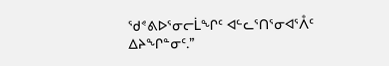ᖁᕝᕕᐅᕐᓂᓕᒫᖏᑦ ᐊᓪᓚᕐᑎᕐᓂᐊᕐᐰᑦ ᐃᔨᖏᓐᓂᑦ.”